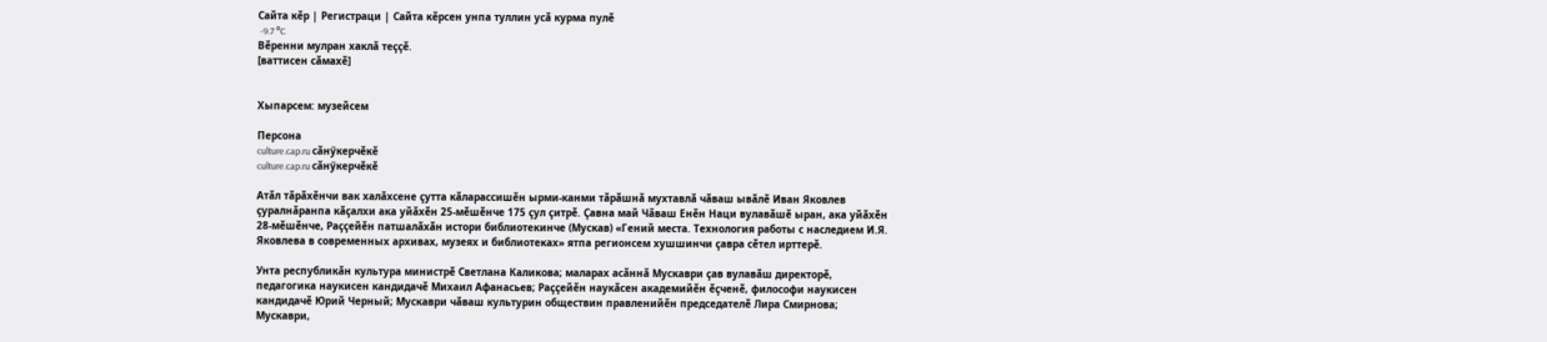Сайта кӗр | Регистраци | Сайта кӗрсен унпа туллин усӑ курма пулӗ
 -9.7 °C
Вӗренни мулран хаклӑ теҫҫӗ.
[ваттисен сӑмахӗ]


Хыпарсем: музейсем

Персона
culture.cap.ru сӑнӳкерчӗкӗ
culture.cap.ru сӑнӳкерчӗкӗ

Атӑл тӑрӑхӗнчи вак халӑхсене ҫутта кӑларассишӗн ырми-канми тӑрӑшнӑ мухтавлӑ чӑваш ывӑлӗ Иван Яковлев ҫуралнӑранпа кӑҫалхи ака уйӑхӗн 25-мӗшӗнче 175 ҫул ҫитрӗ. Ҫавна май Чӑваш Енӗн Наци вулавӑшӗ ыран, ака уйӑхӗн 28-мӗшӗнче, Раҫҫейӗн патшалӑхӑн истори библиотекинче (Мускав) «Гений места. Технология работы с наследием И.Я. Яковлева в современных архивах, музеях и библиотеках» ятпа регионсем хушшинчи ҫавра сӗтел ирттерӗ.

Унта республикӑн культура министрӗ Светлана Каликова; маларах асӑннӑ Мускаври ҫав вулавӑш директорӗ, педагогика наукисен кандидачӗ Михаил Афанасьев; Раҫҫейӗн наукӑсен академийӗн ӗҫченӗ, философи наукисен кандидачӗ Юрий Черный; Мускаври чӑваш культурин обществин правленийӗн председателӗ Лира Смирнова; Мускаври,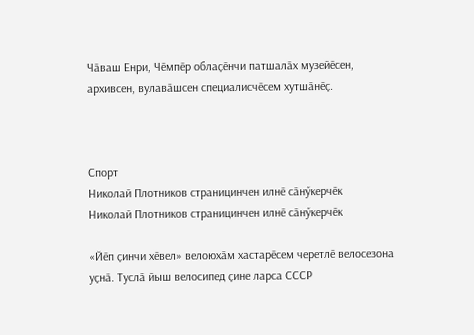Чӑваш Енри, Чӗмпӗр облаҫӗнчи патшалӑх музейӗсен, архивсен, вулавӑшсен специалисчӗсем хутшӑнӗҫ.



Спорт
Николай Плотников страницинчен илнӗ сӑнӳкерчӗк
Николай Плотников страницинчен илнӗ сӑнӳкерчӗк

«Йӗп ҫинчи хӗвел» велоюхӑм хастарӗсем черетлӗ велосезона уҫнӑ. Туслӑ йыш велосипед ҫине ларса СССР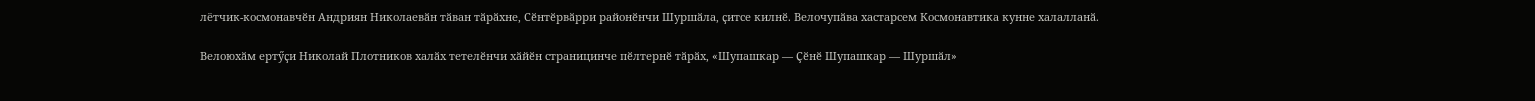лётчик-космонавчӗн Андриян Николаевӑн тӑван тӑрӑхне, Сӗнтӗрвӑрри районӗнчи Шуршӑла, ҫитсе килнӗ. Велочупӑва хастарсем Космонавтика кунне халалланӑ.

Велоюхӑм ертӳҫи Николай Плотников халӑх тетелӗнчи хӑйӗн страницинче пӗлтернӗ тӑрӑх, «Шупашкар — Ҫӗнӗ Шупашкар — Шуршӑл»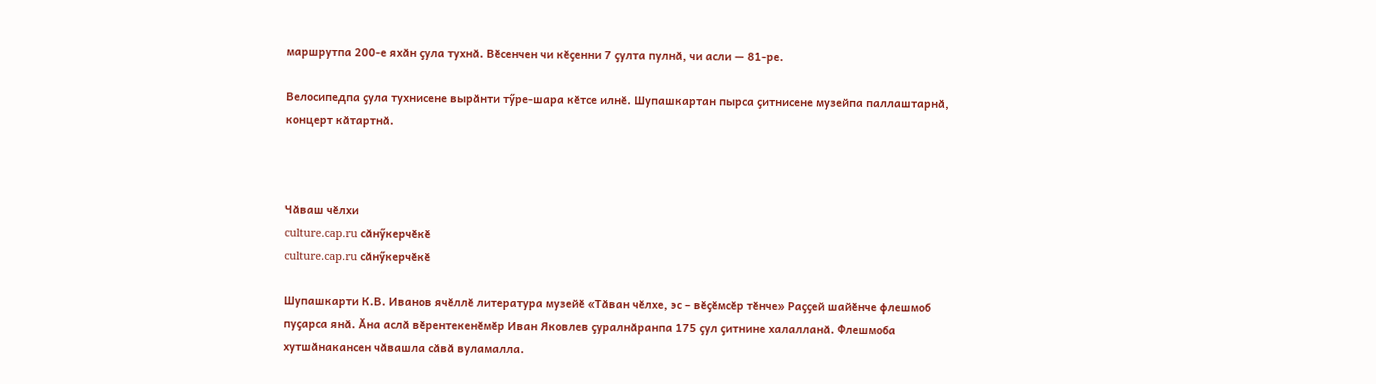маршрутпа 200-е яхӑн ҫула тухнӑ. Вӗсенчен чи кӗҫенни 7 ҫулта пулнӑ, чи асли — 81-ре.

Велосипедпа ҫула тухнисене вырӑнти тӳре-шара кӗтсе илнӗ. Шупашкартан пырса ҫитнисене музейпа паллаштарнӑ, концерт кӑтартнӑ.



Чӑваш чӗлхи
culture.cap.ru сӑнӳкерчӗкӗ
culture.cap.ru сӑнӳкерчӗкӗ

Шупашкарти К.В. Иванов ячӗллӗ литература музейӗ «Тӑван чӗлхе, эс – вӗҫӗмсӗр тӗнче» Раҫҫей шайӗнче флешмоб пуҫарса янӑ. Ӑна аслӑ вӗрентекенӗмӗр Иван Яковлев ҫуралнӑранпа 175 ҫул ҫитнине халалланӑ. Флешмоба хутшӑнакансен чӑвашла сӑвӑ вуламалла.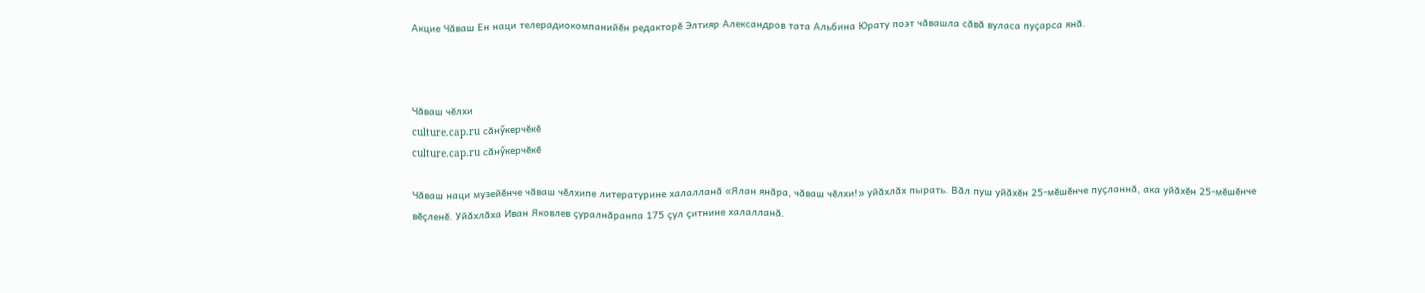Акцие Чӑваш Ен наци телерадиокомпанийӗн редакторӗ Элтияр Александров тата Альбина Юрату поэт чӑвашла сӑвӑ вуласа пуҫарса янӑ.



Чӑваш чӗлхи
culture.cap.ru сӑнӳкерчӗкӗ
culture.cap.ru сӑнӳкерчӗкӗ

Чӑваш наци музейӗнче чӑваш чӗлхипе литературине халалланӑ «Ялан янӑра, чӑваш чӗлхи!» уйӑхлӑх пырать. Вӑл пуш уйӑхӗн 25-мӗшӗнче пуҫланнӑ, ака уйӑхӗн 25-мӗшӗнче вӗҫленӗ. Уйӑхлӑха Иван Яковлев ҫуралнӑранпа 175 ҫул ҫитнине халалланӑ.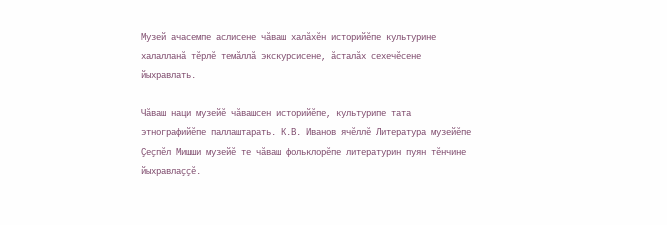Музей ачасемпе аслисене чӑваш халӑхӗн историйӗпе культурине халалланӑ тӗрлӗ темӑллӑ экскурсисене, ӑсталӑх сехечӗсене йыхравлать.

Чӑваш наци музейӗ чӑвашсен историйӗпе, культурипе тата этнографийӗпе паллаштарать. К.В. Иванов ячӗллӗ Литература музейӗпе Ҫеҫпӗл Мишши музейӗ те чӑваш фольклорӗпе литературин пуян тӗнчине йыхравлаҫҫӗ.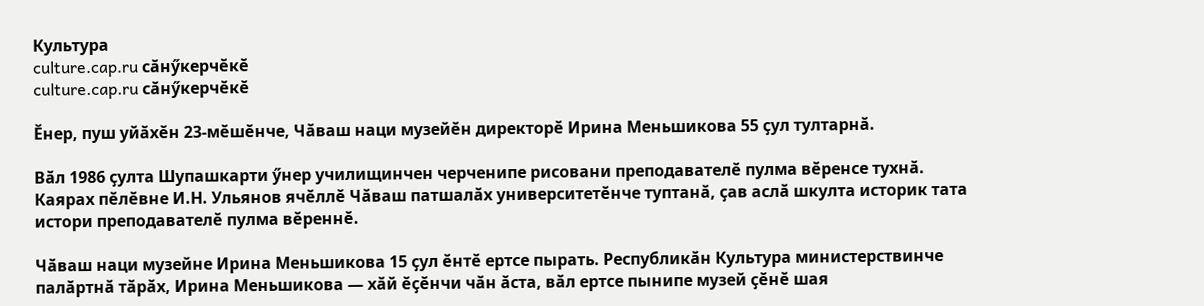Культура
culture.cap.ru сӑнӳкерчӗкӗ
culture.cap.ru сӑнӳкерчӗкӗ

Ӗнер, пуш уйӑхӗн 23-мӗшӗнче, Чӑваш наци музейӗн директорӗ Ирина Меньшикова 55 ҫул тултарнӑ.

Вӑл 1986 ҫулта Шупашкарти ӳнер училищинчен черченипе рисовани преподавателӗ пулма вӗренсе тухнӑ. Каярах пӗлӗвне И.Н. Ульянов ячӗллӗ Чӑваш патшалӑх университетӗнче туптанӑ, ҫав аслӑ шкулта историк тата истори преподавателӗ пулма вӗреннӗ.

Чӑваш наци музейне Ирина Меньшикова 15 ҫул ӗнтӗ ертсе пырать. Республикӑн Культура министерствинче палӑртнӑ тӑрӑх, Ирина Меньшикова — хӑй ӗҫӗнчи чӑн ӑста, вӑл ертсе пынипе музей ҫӗнӗ шая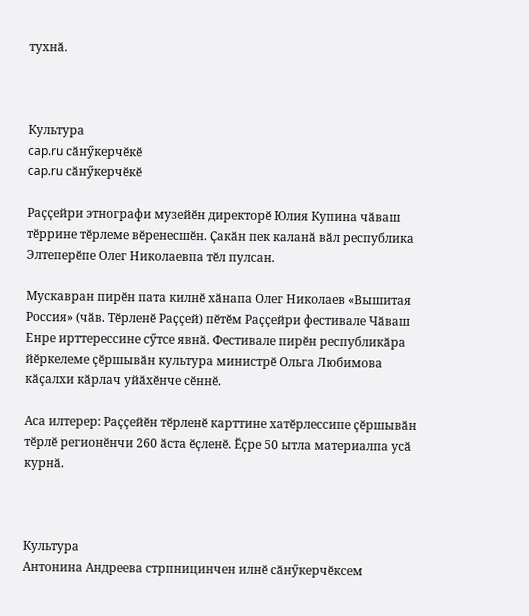тухнӑ.



Культура
cap.ru сӑнӳкерчӗкӗ
cap.ru сӑнӳкерчӗкӗ

Раҫҫейри этнографи музейӗн директорӗ Юлия Купина чӑваш тӗррине тӗрлеме вӗренесшӗн. Ҫакӑн пек каланӑ вӑл республика Элтеперӗпе Олег Николаевпа тӗл пулсан.

Мускавран пирӗн пата килнӗ хӑнапа Олег Николаев «Вышитая Россия» (чӑв. Тӗрленӗ Раҫҫей) пӗтӗм Раҫҫейри фестивале Чӑваш Енре ирттерессине сӳтсе явнӑ. Фестивале пирӗн республикӑра йӗркелеме ҫӗршывӑн культура министрӗ Ольга Любимова кӑҫалхи кӑрлач уйӑхӗнче сӗннӗ.

Аса илтерер: Раҫҫейӗн тӗрленӗ карттине хатӗрлессипе ҫӗршывӑн тӗрлӗ регионӗнчи 260 ӑста ӗҫленӗ. Ӗҫре 50 ытла материалпа усӑ курнӑ.



Культура
Антонина Андреева стрпницинчен илнӗ сӑнӳкерчӗксем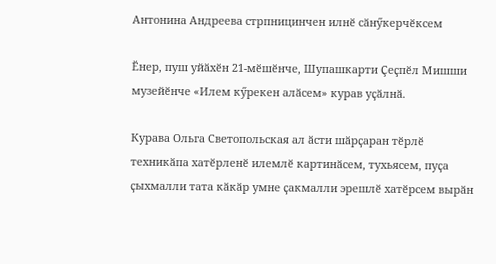Антонина Андреева стрпницинчен илнӗ сӑнӳкерчӗксем

Ӗнер, пуш уйӑхӗн 21-мӗшӗнче, Шупашкарти Ҫеҫпӗл Мишши музейӗнче «Илем кӳрекен алӑсем» курав уҫӑлнӑ.

Курава Ольга Светопольская ал ӑсти шӑрҫаран тӗрлӗ техникӑпа хатӗрленӗ илемлӗ картинӑсем, тухьясем, пуҫа ҫыхмалли тата кӑкӑр умне ҫакмалли эрешлӗ хатӗрсем вырӑн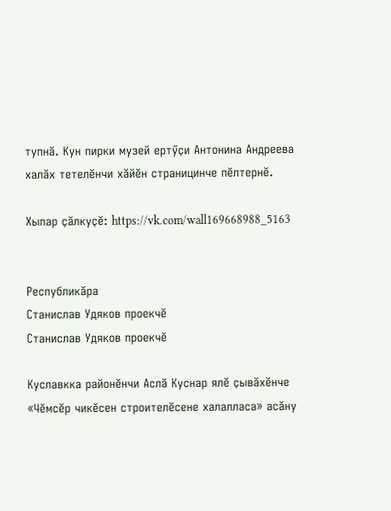тупнӑ. Кун пирки музей ертӳҫи Антонина Андреева халӑх тетелӗнчи хӑйӗн страницинче пӗлтернӗ.

Хыпар ҫӑлкуҫӗ: https://vk.com/wall169668988_5163


Республикӑра
Станислав Удяков проекчӗ
Станислав Удяков проекчӗ

Куславкка районӗнчи Аслӑ Куснар ялӗ ҫывӑхӗнче «Чӗмсӗр чикӗсен строителӗсене халалласа» асӑну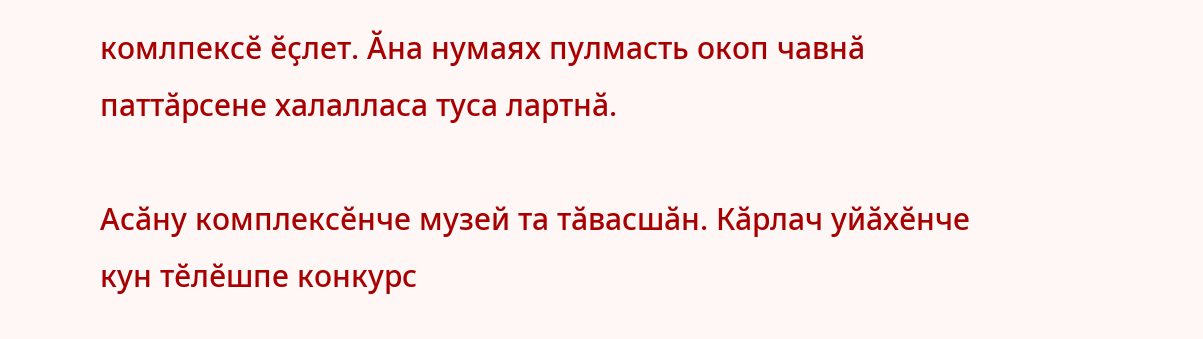комлпексӗ ӗҫлет. Ӑна нумаях пулмасть окоп чавнӑ паттӑрсене халалласа туса лартнӑ.

Асӑну комплексӗнче музей та тӑвасшӑн. Кӑрлач уйӑхӗнче кун тӗлӗшпе конкурс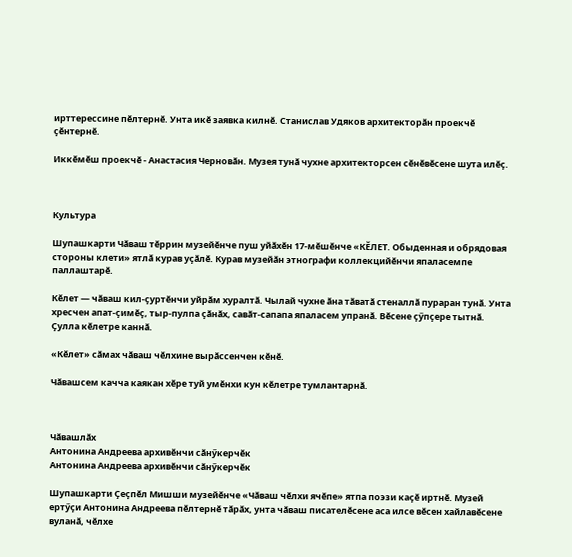ирттерессине пӗлтернӗ. Унта икӗ заявка килнӗ. Станислав Удяков архитекторӑн проекчӗ ҫӗнтернӗ.

Иккӗмӗш проекчӗ - Анастасия Черновӑн. Музея тунӑ чухне архитекторсен сӗнӗвӗсене шута илӗҫ.



Культура

Шупашкарти Чӑваш тӗррин музейӗнче пуш уйӑхӗн 17-мӗшӗнче «КӖЛЕТ. Обыденная и обрядовая стороны клети» ятлӑ курав уҫӑлӗ. Курав музейӑн этнографи коллекцийӗнчи япаласемпе паллаштарӗ.

Кӗлет — чӑваш кил-ҫуртӗнчи уйрӑм хуралтӑ. Чылай чухне ӑна тӑватӑ стеналлӑ пураран тунӑ. Унта хресчен апат-ҫимӗҫ, тыр-пулпа ҫӑнӑх, савӑт-сапапа япаласем упранӑ. Вӗсене ҫӳпҫере тытнӑ. Ҫулла кӗлетре каннӑ.

«Кӗлет» сӑмах чӑваш чӗлхине вырӑссенчен кӗнӗ.

Чӑвашсем качча каякан хӗре туй умӗнхи кун кӗлетре тумлантарнӑ.



Чӑвашлӑх
Антонина Андреева архивӗнчи сӑнӳкерчӗк
Антонина Андреева архивӗнчи сӑнӳкерчӗк

Шупашкарти Ҫеҫпӗл Мишши музейӗнче «Чӑваш чӗлхи ячӗпе» ятпа поэзи каҫӗ иртнӗ. Музей ертӳҫи Антонина Андреева пӗлтернӗ тӑрӑх, унта чӑваш писателӗсене аса илсе вӗсен хайлавӗсене вуланӑ, чӗлхе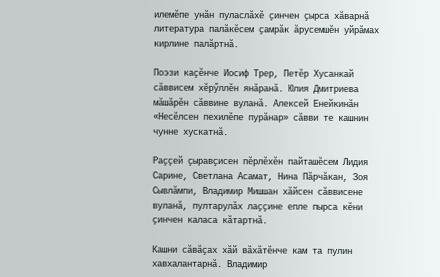илемӗпе унӑн пуласлӑхӗ ҫинчен ҫырса хӑварнӑ литература палӑкӗсем ҫамрӑк ӑрусемшӗн уйрӑмах кирлине палӑртнӑ.

Поэзи каҫӗнче Иосиф Трер, Петӗр Хусанкай сӑввисем хӗрӳллӗн янӑранӑ. Юлия Дмитриева мӑшӑрӗн сӑввине вуланӑ. Алексей Енейкинӑн «Несӗлсен пехилӗпе пурӑнар» сӑвви те кашнин чунне хускатнӑ.

Раҫҫей ҫыравҫисен пӗрлӗхӗн пайташӗсем Лидия Сарине, Светлана Асамат, Нина Пӑрчӑкан, Зоя Сывлӑмпи, Владимир Мишшан хӑйсен сӑввисене вуланӑ, пултарулӑх лаҫҫине епле пырса кӗни ҫинчен каласа кӑтартнӑ.

Кашни сӑвӑҫах хӑй вӑхӑтӗнче кам та пулин хавхалантарнӑ. Владимир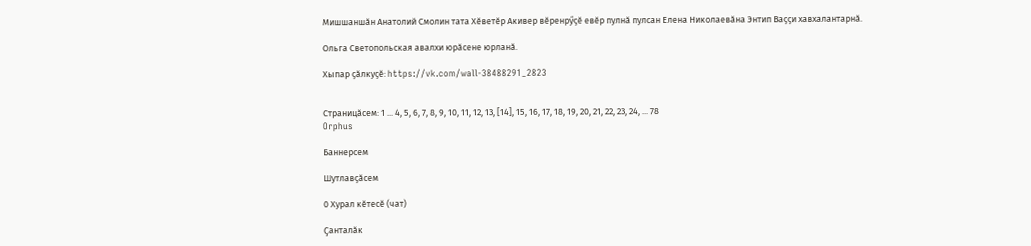Мишшаншӑн Анатолий Смолин тата Хӗветӗр Акивер вӗренрӳҫӗ евӗр пулнӑ пулсан Елена Николаевӑна Энтип Ваҫҫи хавхалантарнӑ.

Ольга Светопольская авалхи юрӑсене юрланӑ.

Хыпар ҫӑлкуҫӗ: https://vk.com/wall-38488291_2823


Страницӑсем: 1 ... 4, 5, 6, 7, 8, 9, 10, 11, 12, 13, [14], 15, 16, 17, 18, 19, 20, 21, 22, 23, 24, ... 78
Orphus

Баннерсем

Шутлавҫӑсем

0 Хурал кӗтесӗ (чат)

Ҫанталӑк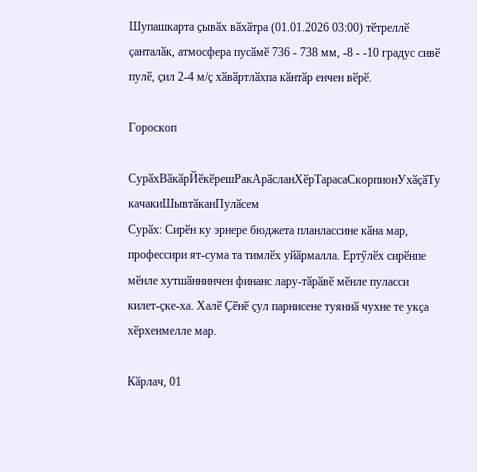Шупашкарта ҫывӑх вӑхӑтра (01.01.2026 03:00) тӗтреллӗ ҫанталӑк, атмосфера пусӑмӗ 736 - 738 мм, -8 - -10 градус сивӗ пулӗ, ҫил 2-4 м/ҫ хӑвӑртлӑхпа кӑнтӑр енчен вӗрӗ.

Гороскоп

СурӑхВӑкӑрЙӗкӗрешРакАрӑсланХӗрТарасаСкорпионУхӑҫӑТу качакиШывтӑканПулӑсем
Сурӑх: Сирӗн ку эрнере бюджета планлассине кӑна мар, профессири ят-сума та тимлӗх уйӑрмалла. Ертӳлӗх сирӗнпе мӗнле хутшӑннинчен финанс лару-тӑрӑвӗ мӗнле пуласси килет-ҫке-ха. Халӗ Ҫӗнӗ ҫул парнисене туяннӑ чухне те укҫа хӗрхенмелле мар.

Кӑрлач, 01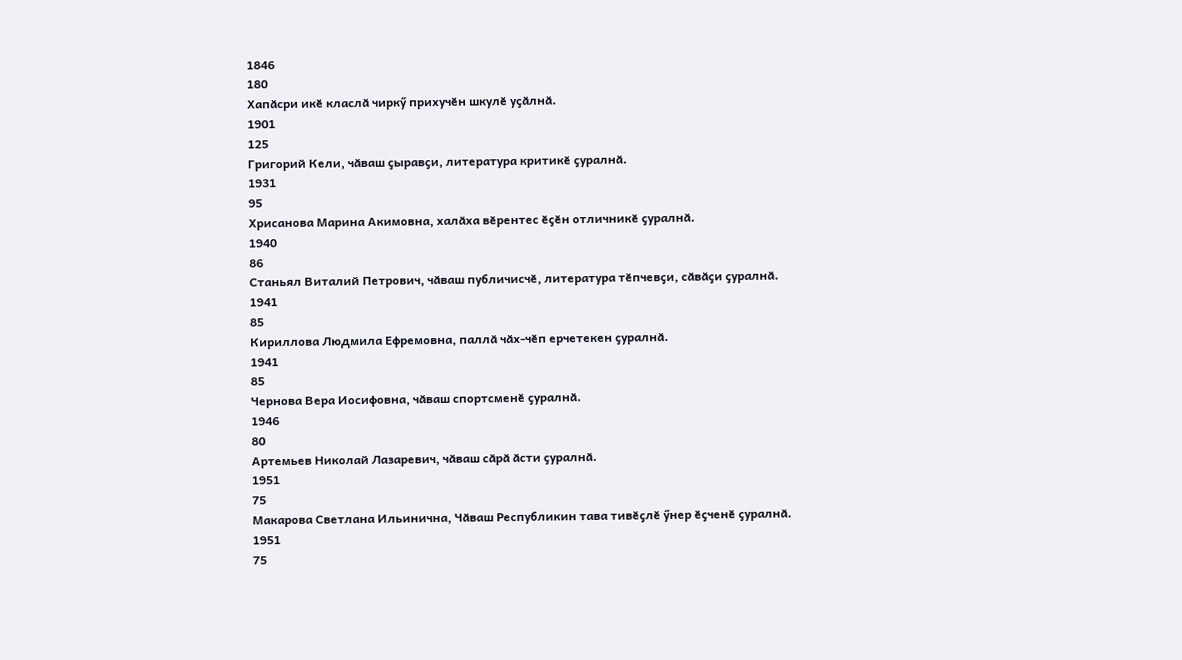1846
180
Хапӑсри икӗ класлӑ чиркӳ прихучӗн шкулӗ уҫӑлнӑ.
1901
125
Григорий Кели, чӑваш ҫыравҫи, литература критикӗ ҫуралнӑ.
1931
95
Хрисанова Марина Акимовна, халӑха вӗрентес ӗҫӗн отличникӗ ҫуралнӑ.
1940
86
Станьял Виталий Петрович, чӑваш публичисчӗ, литература тӗпчевҫи, сӑвӑҫи ҫуралнӑ.
1941
85
Кириллова Людмила Ефремовна, паллӑ чӑх-чӗп ерчетекен ҫуралнӑ.
1941
85
Чернова Вера Иосифовна, чӑваш спортсменӗ ҫуралнӑ.
1946
80
Артемьев Николай Лазаревич, чӑваш сӑрӑ ӑсти ҫуралнӑ.
1951
75
Макарова Светлана Ильинична, Чӑваш Республикин тава тивӗҫлӗ ӳнер ӗҫченӗ ҫуралнӑ.
1951
75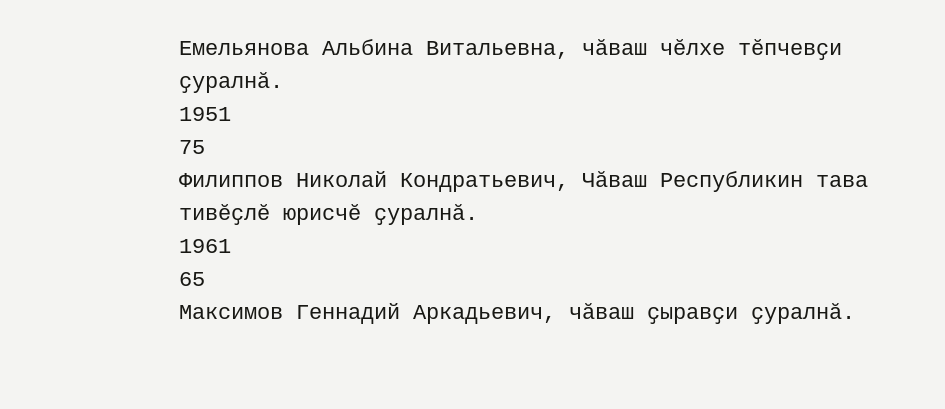Емельянова Альбина Витальевна, чӑваш чӗлхе тӗпчевҫи ҫуралнӑ.
1951
75
Филиппов Николай Кондратьевич, Чӑваш Республикин тава тивӗҫлӗ юрисчӗ ҫуралнӑ.
1961
65
Максимов Геннадий Аркадьевич, чӑваш ҫыравҫи ҫуралнӑ.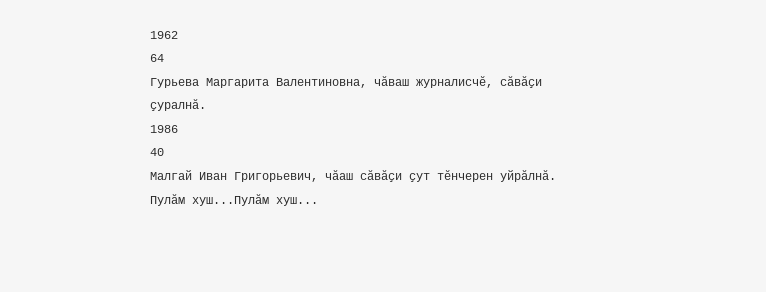1962
64
Гурьева Маргарита Валентиновна, чӑваш журналисчӗ, сӑвӑҫи ҫуралнӑ.
1986
40
Малгай Иван Григорьевич, чӑаш сӑвӑҫи ҫут тӗнчерен уйрӑлнӑ.
Пулӑм хуш...Пулӑм хуш...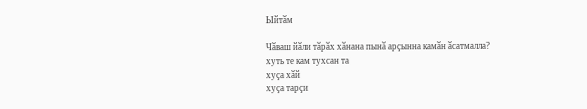Ыйтӑм

Чӑваш йӑли тӑрӑх хӑнана пынӑ арҫынна камӑн ӑсатмалла?
хуть те кам тухсан та
хуҫа хӑй
хуҫа тарҫи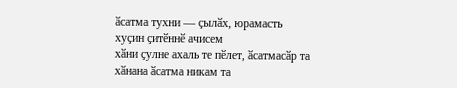ӑсатма тухни — ҫылӑх, юрамасть
хуҫин ҫитӗннӗ ачисем
хӑни ҫулне ахаль те пӗлет, ӑсатмасӑр та
хӑнана ӑсатма никам та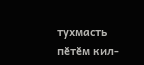тухмасть
пӗтӗм кил-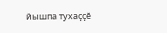йышпа тухаҫҫӗ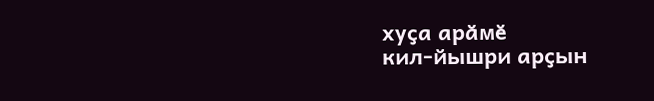хуҫа арӑмӗ
кил-йышри арҫын